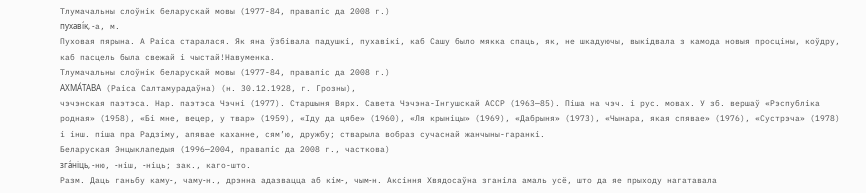Тлумачальны слоўнік беларускай мовы (1977-84, правапіс да 2008 г.)
пухаві́к, ‑а, м.
Пуховая пярына. А Раіса старалася. Як яна ўзбівала падушкі, пухавікі, каб Сашу было мякка спаць, як, не шкадуючы, выкідвала з камода новыя просціны, коўдру, каб пасцель была свежай і чыстай!Навуменка.
Тлумачальны слоўнік беларускай мовы (1977-84, правапіс да 2008 г.)
АХМА́ТАВА (Раіса Салтамурадаўна) (н. 30.12.1928, г. Грозны),
чэчэнская паэтэса. Нар. паэтэса Чэчні (1977). Старшыня Вярх. Савета Чэчэна-Інгушскай АССР (1963—85). Піша на чэч. і рус. мовах. У зб. вершаў «Рэспубліка родная» (1958), «Бі мне, вецер, у твар» (1959), «Іду да цябе» (1960), «Ля крыніцы» (1969), «Дабрыня» (1973), «Чынара, якая спявае» (1976), «Сустрэча» (1978) і інш. піша пра Радзіму, апявае каханне, сям’ю, дружбу; стварыла вобраз сучаснай жанчыны-гаранкі.
Беларуская Энцыклапедыя (1996—2004, правапіс да 2008 г., часткова)
зга́ніць, ‑ню, ‑ніш, ‑ніць; зак., каго-што.
Разм. Даць ганьбу каму‑, чаму‑н., дрэнна адазвацца аб кім‑, чым‑н. Аксіння Хвядосаўна зганіла амаль усё, што да яе прыходу нагатавала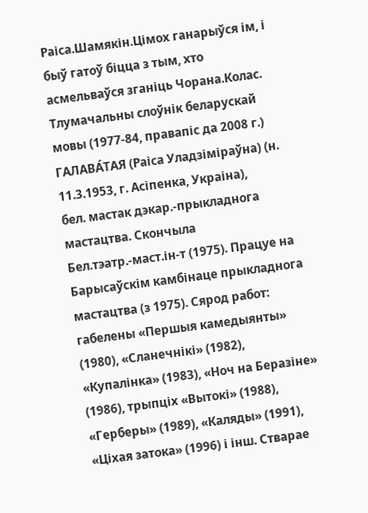Раіса.Шамякін.Цімох ганарыўся ім, і быў гатоў біцца з тым, хто асмельваўся зганіць Чорана.Колас.
Тлумачальны слоўнік беларускай мовы (1977-84, правапіс да 2008 г.)
ГАЛАВА́ТАЯ (Раіса Уладзіміраўна) (н. 11.3.1953, г. Асіпенка, Украіна),
бел. мастак дэкар.-прыкладнога мастацтва. Скончыла Бел.тэатр.-маст.ін-т (1975). Працуе на Барысаўскім камбінаце прыкладнога мастацтва (з 1975). Сярод работ: габелены «Першыя камедыянты» (1980), «Сланечнікі» (1982), «Купалінка» (1983), «Ноч на Беразіне» (1986), трыпціх «Вытокі» (1988), «Герберы» (1989), «Каляды» (1991), «Ціхая затока» (1996) і інш. Стварае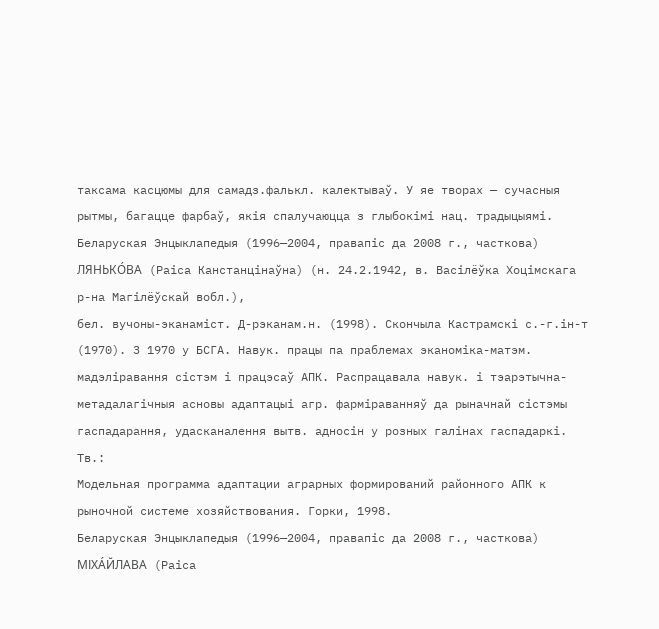таксама касцюмы для самадз.фалькл. калектываў. У яе творах — сучасныя рытмы, багацце фарбаў, якія спалучаюцца з глыбокімі нац. традыцыямі.
Беларуская Энцыклапедыя (1996—2004, правапіс да 2008 г., часткова)
ЛЯНЬКО́ВА (Раіса Канстанцінаўна) (н. 24.2.1942, в. Васілёўка Хоцімскага р-на Магілёўскай вобл.),
бел. вучоны-эканаміст. Д-рэканам.н. (1998). Скончыла Кастрамскі с.-г.ін-т (1970). З 1970 у БСГА. Навук. працы па праблемах эканоміка-матэм. мадэліравання сістэм і працэсаў АПК. Распрацавала навук. і тэарэтычна-метадалагічныя асновы адаптацыі агр. фарміраванняў да рыначнай сістэмы гаспадарання, удасканалення вытв. адносін у розных галінах гаспадаркі.
Тв.:
Модельная программа адаптации аграрных формирований районного АПК к рыночной системе хозяйствования. Горки, 1998.
Беларуская Энцыклапедыя (1996—2004, правапіс да 2008 г., часткова)
МІХА́ЙЛАВА (Раіса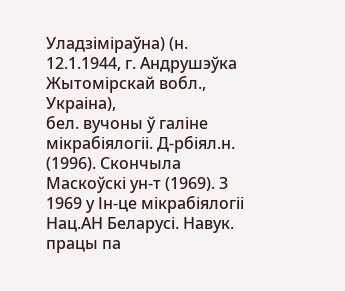Уладзіміраўна) (н. 12.1.1944, г. Андрушэўка Жытомірскай вобл., Украіна),
бел. вучоны ў галіне мікрабіялогіі. Д-рбіял.н. (1996). Скончыла Маскоўскі ун-т (1969). З 1969 у Ін-це мікрабіялогіі Нац.АН Беларусі. Навук. працы па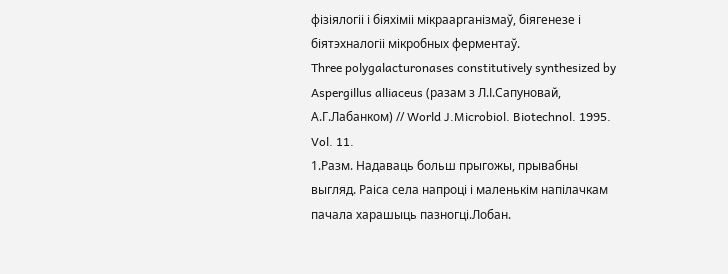фізіялогіі і біяхіміі мікраарганізмаў, біягенезе і біятэхналогіі мікробных ферментаў.
Three polygalacturonases constitutively synthesized by Aspergillus alliaceus (разам з Л.І.Сапуновай, А.Г.Лабанком) // World J.Microbiol. Biotechnol. 1995. Vol. 11.
1.Разм. Надаваць больш прыгожы, прывабны выгляд. Раіса села напроці і маленькім напілачкам пачала харашыць пазногці.Лобан.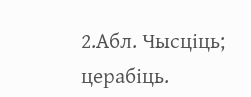2.Абл. Чысціць; церабіць.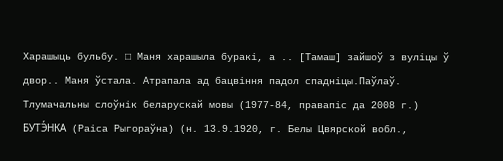Харашыць бульбу. □ Маня харашыла буракі, а .. [Тамаш] зайшоў з вуліцы ў двор.. Маня ўстала. Атрапала ад бацвіння падол спадніцы.Паўлаў.
Тлумачальны слоўнік беларускай мовы (1977-84, правапіс да 2008 г.)
БУТЭ́НКА (Раіса Рыгораўна) (н. 13.9.1920, г. Белы Цвярской вобл.,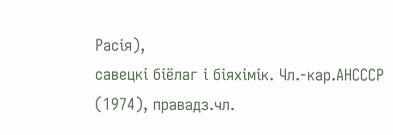Расія),
савецкі біёлаг і біяхімік. Чл.-кар.АНСССР (1974), правадз.чл.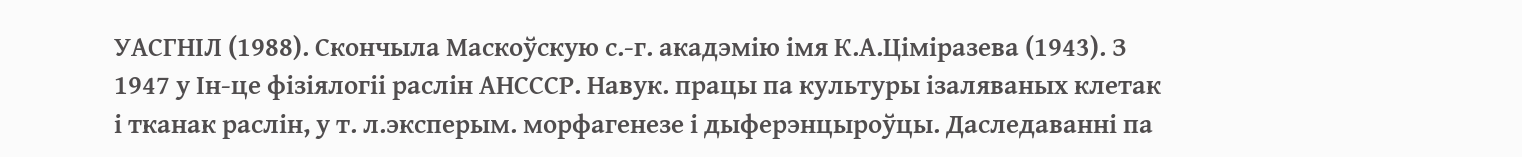УАСГНІЛ (1988). Скончыла Маскоўскую с.-г. акадэмію імя К.А.Ціміразева (1943). З 1947 у Ін-це фізіялогіі раслін АНСССР. Навук. працы па культуры ізаляваных клетак і тканак раслін, у т. л.эксперым. морфагенезе і дыферэнцыроўцы. Даследаванні па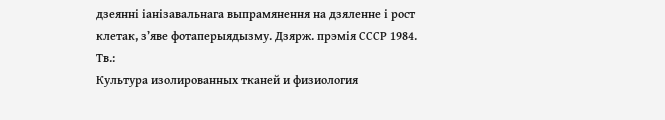дзеянні іанізавальнага выпрамянення на дзяленне і рост клетак, з’яве фотаперыядызму. Дзярж. прэмія СССР 1984.
Тв.:
Культура изолированных тканей и физиология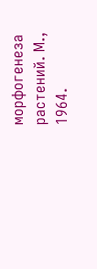морфогенеза растений. М., 1964.